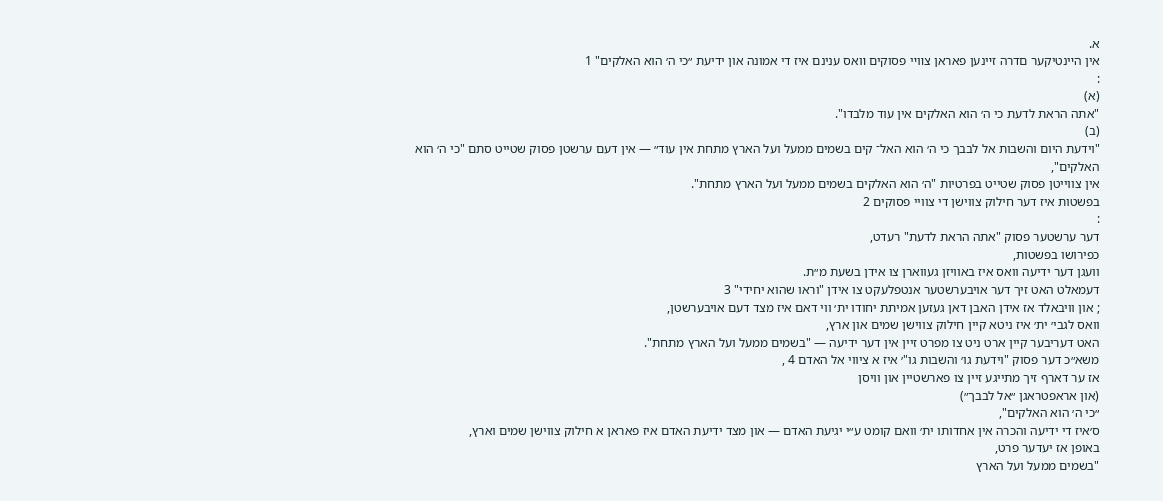א.
אין הײנטיקער םדרה זײנען פאראן צװײ פסוקים װאס ענינם איז די אמונה און ידיעת ״כי ה׳ הוא האלקים" 1
:
(א)
"אתה הראת לדעת כי ה׳ הוא האלקים אין עוד מלבדו".
(ב)
"וידעת היום והשבות אל לבבך כי ה׳ הוא האל־ קים בשמים ממעל ועל הארץ מתחת אין עוד״ — אין דעם ערשטן פסוק שטייט סתם "כי ה׳ הוא האלקים",
אין צווייטן פסוק שטייט בפרטיות "ה׳ הוא האלקים בשמים ממעל ועל הארץ מתחת".
בפשטות איז דער חילוק צווישן די צוויי פסוקים 2
:
דער ערשטער פסוק "אתה הראת לדעת" רעדט,
כפירושו בפשטות,
וועגן דער ידיעה וואס איז באוויזן געווארן צו אידן בשעת מ״ת.
דעמאלט האט זיך דער אויבערשטער אנטפלעקט צו אידן "וראו שהוא יחידי" 3
; און וויבאלד אז אידן האבן דאן געזען אמיתת יחודו ית׳ ווי דאם איז מצד דעם אויבערשטן,
וואס לגבי׳ ית׳ איז ניטא קיין חילוק צווישן שמים און ארץ,
האט דעריבער קיין ארט ניט צו מפרט זיין אין דער ידיעה — "בשמים ממעל ועל הארץ מתחת".
משא״כ דער פסוק "וידעת גו׳ והשבות גו"׳ איז א ציווי אל האדם 4 ,
אז ער דארף זיך מתייגע זיין צו פארשטיין און וויסן
(און אראפטראגן ״אל לבבך״)
״כי ה׳ הוא האלקים",
ס׳איז די ידיעה והכרה אין אחדותו ית׳ וואם קומט ע״י יגיעת האדם — און מצד ידיעת האדם איז פאראן א חילוק צווישן שמים וארץ,
באופן אז יעדער פרט,
"בשמים ממעל ועל הארץ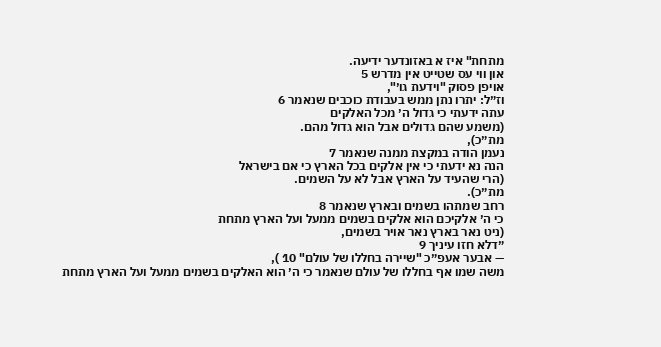מתחת" איז א באזונדער ידיעה.
און ווי עס שטייט אין מדרש 5
אויפן פסוק "וידעת גו׳",
וז״ל: יתרו נתן ממש בעבודת כוכבים שנאמר 6
עתה ידעתי כי גדול ה׳ מכל האלקים
(משמע שהם גדולים אבל הוא גדול מהם.
מת״כ),
נעמן הודה במקצת ממנה שנאמר 7
הנה נא ידעתי כי אין אלקים בכל הארץ כי אם בישראל
(הרי שהעיד על הארץ אבל לא על השמים.
מת״כ).
רחב שמתהו בשמים ובארץ שנאמר 8
כי ה׳ אלקיכם הוא אלקים בשמים ממעל ועל הארץ מתחת
(ניט נאר בארץ נאר אויר בשמים,
״דלא חזו עיניך 9
— אבער אעפ״כ "שיירה בחללו של עולם" 10 ),
משה שמו אף בחללו של עולם שנאמר כי ה׳ הוא האלקים בשמים ממעל ועל הארץ מתחת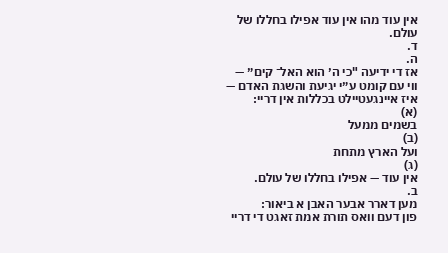אין עוד מהו אין עוד אפילו בחללו של עולם.
ד.
ה.
אז די ידיעה "כי ה׳ הוא האל־ קים״ — ווי עם קומט ע״י יגיעת והשגת האדם — איז איינגעטיילט בכללות אין דריי:
(א)
בשמים ממעל
(ב)
ועל הארץ מתחת
(ג)
אין עוד — אפילו בחללו של עולם.
ב.
מען דארר אבער האבן א ביאור:
פון דעם וואס תורת אמת זאגט די דריי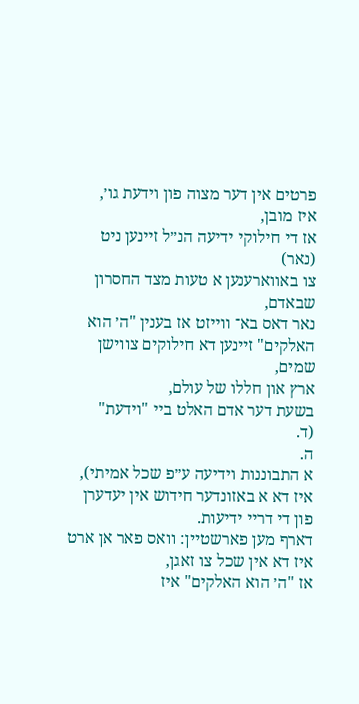פרטים אין דער מצוה פון וידעת גו׳,
איז מובן,
אז די חילוקי ידיעה הנ״ל זיינען ניט
(נאר)
צו באווארענען א טעות מצד החסרון שבאדם,
נאר דאס בא־ ווייזט אז בענין "ה׳ הוא האלקים" זיינען דא חילוקים צווישן שמים,
ארץ און חללו של עולם,
בשעת דער אדם האלט ביי "וידעת"
(ד.
ה.
א התבוננות וידיעה ע״פ שכל אמיתי),
איז דא א באזונדער חידוש אין יעדערן פון די דריי ידיעות.
דארף מען פארשטיין: וואס פאר אן ארט איז דא אין שכל צו זאגן,
אז "ה׳ הוא האלקים" איז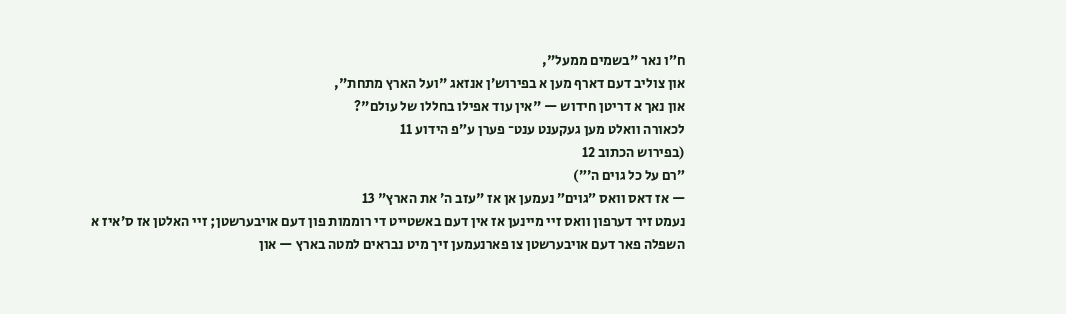ח״ו נאר "בשמים ממעל",
און צוליב דעם דארף מען א בפירוש׳ן אנזאג "ועל הארץ מתחת",
און נאך א דריטן חידוש — "אין עוד אפילו בחללו של עולם"?
לכאורה וואלט מען געקענט ענט־ פערן ע״פ הידוע 11
(בפירוש הכתוב 12
״רם על כל גוים ה׳״)
— אז דאס וואס ״גוים״ נעמען אן אז "עזב ה׳ את הארץ" 13
נעמט זיר דערפון וואס זיי מיינען אז אין דעם באשטייט די רוממות פון דעם אויבערשטן; זיי האלטן אז ס׳איז א השפלה פאר דעם אויבערשטן צו פארנעמען זיך מיט נבראים למטה בארץ — און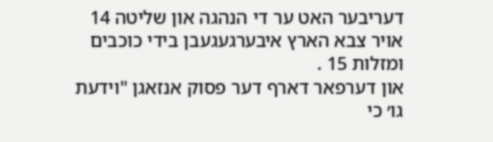דעריבער האט ער די הנהגה און שליטה 14
אויר צבא הארץ איבערגעגעבן בידי כוכבים ומזלות 15 .
און דערפאר דארף דער פסוק אנזאגן "וידעת גו׳ כי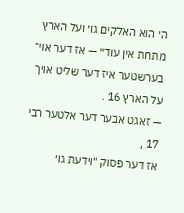ה׳ הוא האלקים גו׳ ועל הארץ מתחת אין עוד״ — אז דער אוי־ בערשטער איז דער שליט אויך על הארץ 16 .
— זאגט אבער דער אלטער רבי 17 ,
אז דער פסוק "וידעת גו׳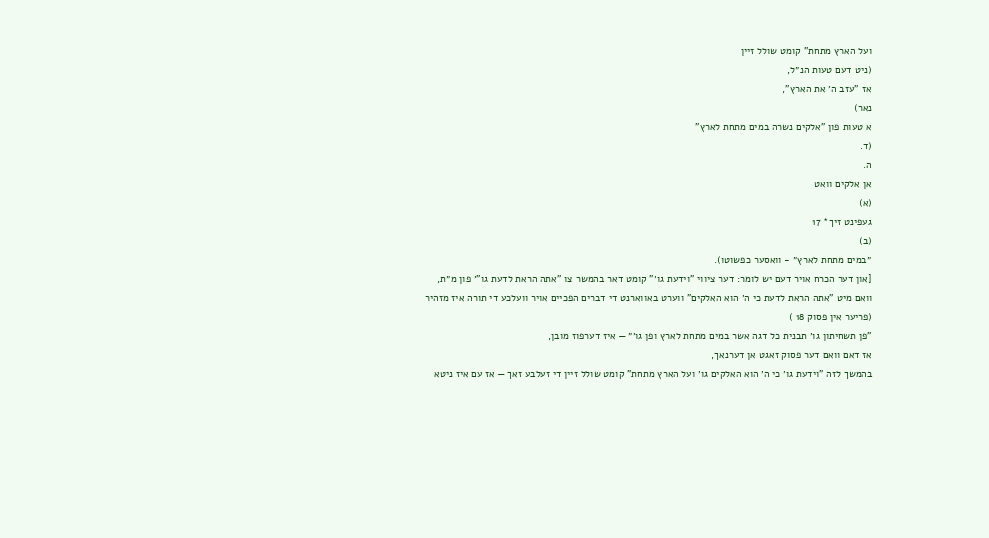ועל הארץ מתחת" קומט שולל זיין
(ניט דעם טעות הנ״ל,
אז "עזב ה׳ את הארץ",
נאר)
א טעות פון "אלקים נשרה במים מתחת לארץ"
(ד.
ה.
אן אלקים וואט
(א)
געפינט זיך* 17
(ב)
״במים מתחת לארץ״ - וואסער כפשוטו).
[און דער הכרח אויר דעם יש לומר: דער ציווי "וידעת גו׳" קומט דאר בהמשר צו "אתה הראת לדעת גו"׳ פון מ״ת,
וואם מיט "אתה הראת לדעת כי ה׳ הוא האלקים" ווערט באווארנט די דברים הפכיים אויר וועלכע די תורה איז מזהיר
(פריער אין פסוק 18 )
"פן תשחיתון גו׳ תבנית כל דגה אשר במים מתחת לארץ ופן גו׳״ — איז דערפוז מובן,
אז דאם וואם דער פסוק זאגט אן דערנאך,
בהמשך לזה "וידעת גו׳ כי ה׳ הוא האלקים גו׳ ועל הארץ מתחת" קומט שולל זיין די זעלבע זאך — אז עם איז ניטא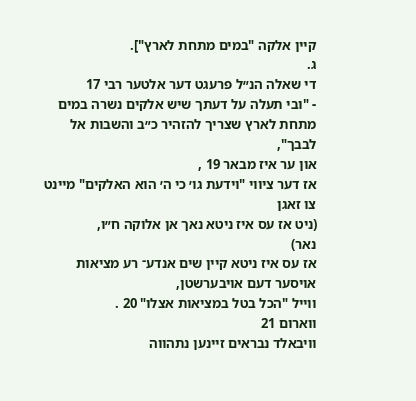קיין אלקה "במים מתחת לארץ"].
ג.
די שאלה הנ״ל פרעגט דער אלטער רבי 17
- "ובי תעלה על דעתך שיש אלקים נשרה במים מתחת לארץ שצריך להזהיר כ״ב והשבות אל לבבך",
און ער איז מבאר 19 ,
אז דער ציווי "וידעת גו׳ כי ה׳ הוא האלקים" מיינט צו זאגן
(ניט אז עס איז ניטא נאך אן אלוקה ח״ו,
נאר)
אז עס איז ניטא קיין שים אנדע־ רע מציאות אויסער דעם אויבערשטן,
ווייל "הכל בטל במציאות אצלו" 20 .
ווארום 21
וויבאלד נבראים זיינען נתהווה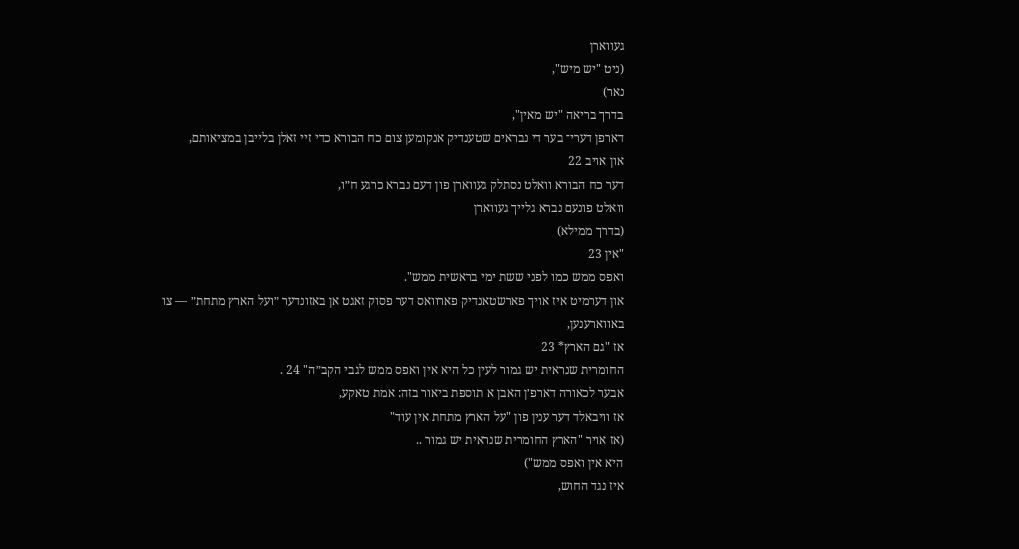געווארן
(ניט "יש מיש",
נאר)
בדרך בריאה "יש מאין",
דארפן דערי־ בער די נבראים שטענדיק אנקומען צום כח הבורא כדי זיי זאלן בלייבן במציאותם,
און אויב 22
דער כח הבורא וואלט נסתלק געווארן פון דעם נברא כרגע ח״ו,
וואלט פונעם נברא גלייך געווארן
(בדרך ממילא)
"אין 23
ואפס ממש כמו לפני ששת ימי בראשית ממש".
און דערמיט איז אויך פארשטאנדיק פארוואס דער פסוק זאגט אן באזונדער ״ועל הארץ מתחת״ — צו באווארענען,
אז "גם הארץ* 23
החומרית שנראית יש גמור לעין כל היא אין ואפס ממש לגבי הקב״ה" 24 .
אבער לכאורה דארפ׳ן האבן א תוספת ביאור בזה: אמת טאקע,
אז וויבאלד דער ענין פון "על הארץ מתחת אין עוד"
(אז אויר "הארץ החומרית שנראית יש גמור ..
היא אין ואפס ממש")
איז נגד החוש,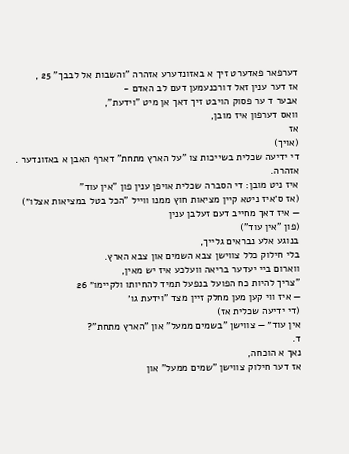דערפאר פאדערט זיך א באזונדערע אזהרה "והשבות אל לבבך" 25 ,
אז דער ענין זאל דורכנעמען דעם לב האדם -
אבער ד ער פסוק הויבט זיך דאך אן מיט "וידעת",
וואס דערפון איז מובן,
אז
(אויך)
די ידיעה שכלית בשייכות צו "על הארץ מתחת" דארף האבן א באזונדער .
אזהרה.
איז ניט מובן: די הסברה שכלית אויפן ענין פון "אין עוד"
(אז ס׳איז ניטא קיין מציאות חוץ ממנו ווייל "הכל בטל במציאות אצלו״)
— איז דאך מחייב דעם זעלבן ענין
(פון "אין עוד")
בנוגע אלע נבראים גלייך,
בלי חילוק כלל צווישן צבא השמים און צבא הארץ.
ווארום ביי יעדער בריאה וועלכע איז יש מאין,
"צריך להיות כח הפועל בנפעל תמיד להחיותו ולקיימו״ 26
— איז ווי קען מען מחלק זיין מצד "וידעת גו׳
(די ידיעה שכלית אז)
אין עוד״ — צווישן "בשמים ממעל" און "הארץ מתחת"?
ד.
נאך א הוכחה,
אז דער חילוק צווישן "שמים ממעל" און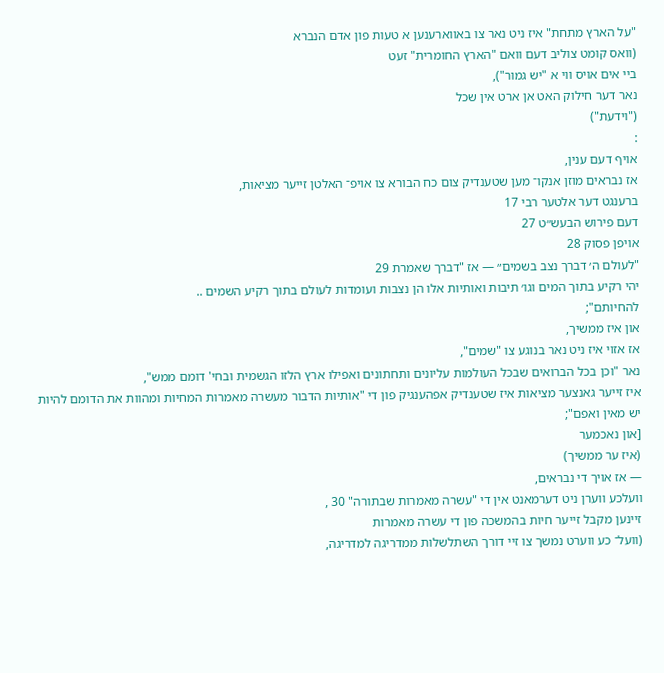"על הארץ מתחת" איז ניט נאר צו באווארענען א טעות פון אדם הנברא
(וואס קומט צוליב דעם וואם "הארץ החומרית" זעט
ביי אים אויס ווי א "יש גמור"),
נאר דער חילוק האט אן ארט אין שכל
("וידעת")
:
אויף דעם ענין,
אז נבראים מוזן אנקו־ מען שטענדיק צום כח הבורא צו אויפ־ האלטן זייער מציאות,
ברענגט דער אלטער רבי 17
דעם פירוש הבעש״ט 27
אויפן פסוק 28
"לעולם ה׳ דברך נצב בשמים״ — אז "דברך שאמרת 29
יהי רקיע בתוך המים וגו׳ תיבות ואותיות אלו הן נצבות ועומדות לעולם בתוך רקיע השמים ..
להחיותם";
און איז ממשיך,
אז אזוי איז ניט נאר בנוגע צו "שמים",
נאר "וכן בכל הברואים שבכל העולמות עליונים ותחתונים ואפילו ארץ הלזו הגשמית ובחי' דומם ממש",
איז זייער גאנצער מציאות איז שטענדיק אפהענגיק פון די "אותיות הדבור מעשרה מאמרות המחיות ומהוות את הדומם להיות יש מאין ואפם";
[און נאכמער
(איז ער ממשיך)
— אז אויך די נבראים,
וועלכע ווערן ניט דערמאנט אין די "עשרה מאמרות שבתורה" 30 ,
זיינען מקבל זייער חיות בהמשכה פון די עשרה מאמרות
(וועל־ כע ווערט נמשך צו זיי דורך השתלשלות ממדריגה למדריגה,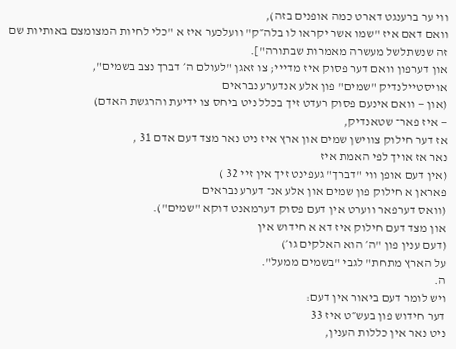ווי ער ברענגט דארט כמה אופנים בזה),
וואם דאם איז "שמו אשר יקראו לו בלה״ק" וועלכער איז א "כלי לחיות המצומצם באותיות שם זה שנשתלשל מעשרה מאמרות שבתורה"].
און דערפון וואם דער פסוק איז מדייי; צו זאגן "לעולם ה׳ דברך נצב בשמים",
אויסטיילנדיק "שמים" פון אלע אנדערע נבראים
(און — וואם אינעם פסוק רעדט זיך בכלל ניט ביחס צו ידיעת והרגשת האדם)
— איז פאר־ שטאנדיק,
אז דער חילוק צווישן שמים און ארץ איז ניט נאר מצד דעם אדם 31 ,
נאר אז אויך לפי האמת איז
(אין דעם אופן ווי "דברך" געפינט זיך אין זיי 32 )
פאראן א חילוק פון שמים און אלע אנ־ דערע נבראים
(וואס דערפאר ווערט אין דעם פסוק דערמאנט דוקא "שמים").
און מצד דעם חילוק איז דא א חידוש אין
(דעם ענין פון "ה׳ הוא האלקים גו׳)
על הארץ מתחת" לגבי "בשמים ממעל".
ה.
ויש לומר דעם ביאור אין דעם:
דער חידוש פון בעש״ט איז 33
ניט נאר אין כללות הענין,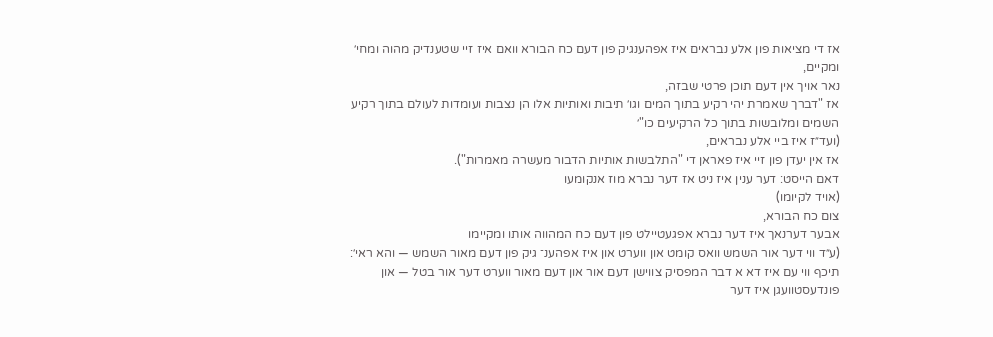אז די מציאות פון אלע נבראים איז אפהענגיק פון דעם כח הבורא וואם איז זיי שטענדיק מהוה ומחי׳ ומקיים,
נאר אויך אין דעם תוכן פרטי שבזה,
אז "דברך שאמרת יהי רקיע בתוך המים וגו׳ תיבות ואותיות אלו הן נצבות ועומדות לעולם בתוך רקיע השמים ומלובשות בתוך כל הרקיעים כו"׳
(ועד״ז איז ביי אלע נבראים,
אז אין יעדן פון זיי איז פאראן די "התלבשות אותיות הדבור מעשרה מאמרות").
דאם הייסט: דער ענין איז ניט אז דער נברא מוז אנקומעו
(אויד לקיומו)
צום כח הבורא,
אבער דערנאך איז דער נברא אפגעטיילט פון דעם כח המהווה אותו ומקיימו
(ע״ד ווי דער אור השמש וואס קומט און ווערט און איז אפהענ־ גיק פון דעם מאור השמש — והא ראי׳: תיכף ווי עם איז דא א דבר המפסיק צווישן דעם אור און דעם מאור ווערט דער אור בטל — און פונדעסטוועגן איז דער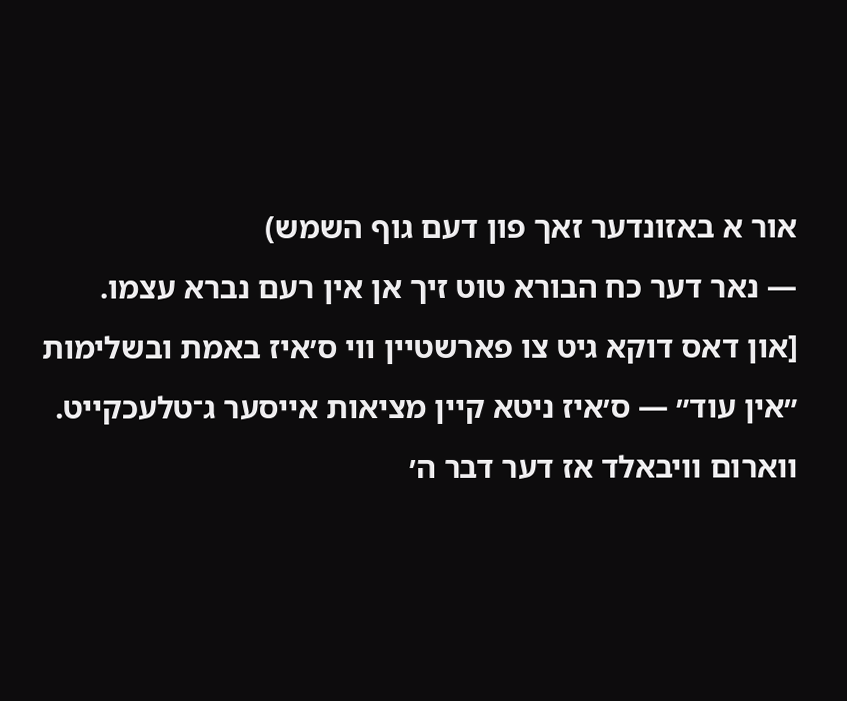אור א באזונדער זאך פון דעם גוף השמש)
— נאר דער כח הבורא טוט זיך אן אין רעם נברא עצמו.
[און דאס דוקא גיט צו פארשטיין ווי ס׳איז באמת ובשלימות ״אין עוד״ — ס׳איז ניטא קיין מציאות אייסער ג־טלעכקייט.
ווארום וויבאלד אז דער דבר ה׳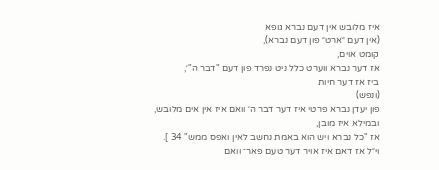איז מלובש אין דעם נברא גופא
(אין דעם ״ארט״ פון דעם נברא),
קומט אוים,
אז דער נברא ווערט כלל ניט נפרד פון דעם "דבר ה"׳,
ביז אז דער חיות
(ונפש)
פון יעדן נברא פרטי איז דער דבר ה׳ וואם איז אין אים מלובש,
ובמילא איז מובן,
אז "כל נברא ויש הוא באמת נחשב לאין ואפס ממש" 34 ].
וי״ל אז דאם איז אויר דער טעם פאר־ וואם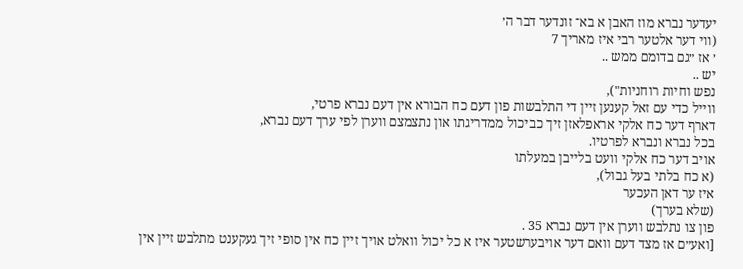יעדער נברא מוז האבן א בא־ זונדער דבר ה׳
(ווי דער אלטער רבי איז מאריך 7
׳ אז ״גם בדומם ממש ..
יש ..
נפש וחיות רוחניות"),
ווייל כדי עם זאל קענען זיין די התלבשות פון דעם כח הבורא אין דעם נברא פרטי,
דארף דער כח אלקי אראפלאזן זיך כביכול ממדריגתו און נתצמצם ווערן לפי ערך דעם נברא,
בכל נברא ונברא לפרטיו.
אויב דער כח אלקי וועט בלייבן במעלתו
(א כח בלתי בעל גבול),
איז ער דאן העכער
(שלא בערך)
פון צו נתלבש ווערן אין דעם נברא 35 .
[ואע״ם אז מצד דעם וואם דער אויבערשטער איז א כל יכול וואלט אויך זיין כח אין סופי זיך געקענט מתלבש זיין אין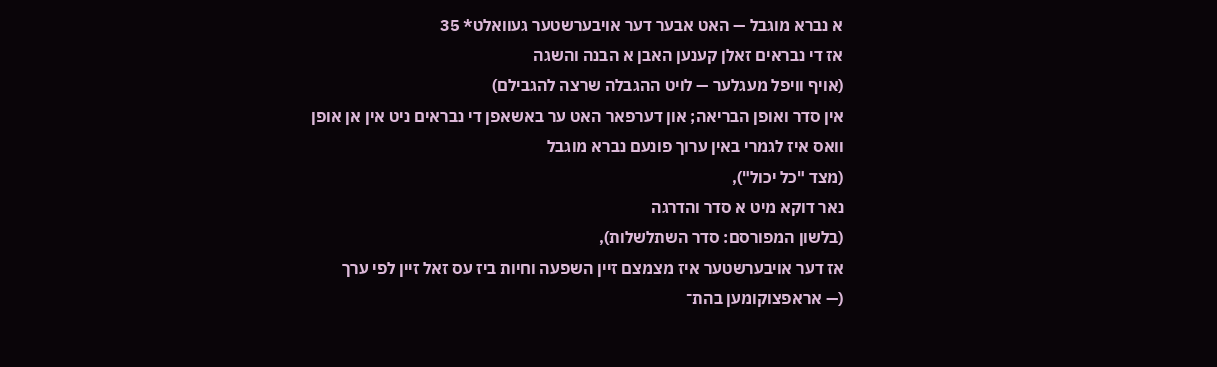א נברא מוגבל — האט אבער דער אויבערשטער געוואלט* 35
אז די נבראים זאלן קענען האבן א הבנה והשגה
(אויף וויפל מעגלער — לויט ההגבלה שרצה להגבילם)
אין סדר ואופן הבריאה; און דערפאר האט ער באשאפן די נבראים ניט אין אן אופן וואס איז לגמרי באין ערוך פונעם נברא מוגבל
(מצד "כל יכול"),
נאר דוקא מיט א סדר והדרגה
(בלשון המפורסם: סדר השתלשלות),
אז דער אויבערשטער איז מצמצם זיין השפעה וחיות ביז עס זאל זיין לפי ערך
(— אראפצוקומען בהת־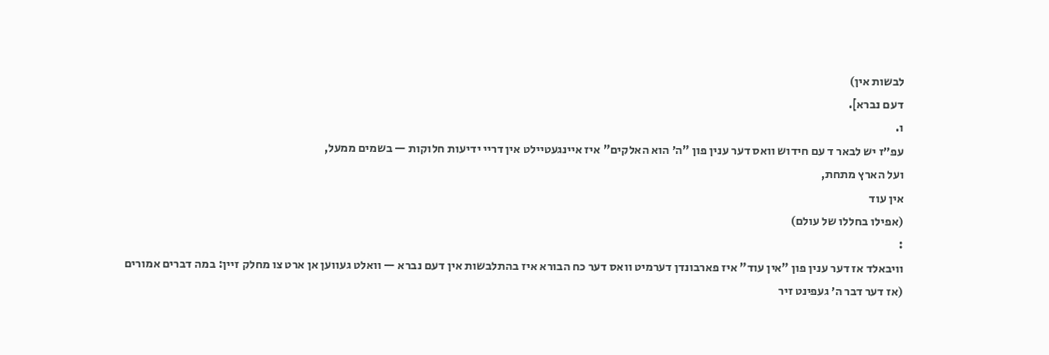לבשות אין)
דעם נברא].
ו.
עפ״ז יש לבאר ד עם חידוש וואס דער ענין פון "ה׳ הוא האלקים" איז איינגעטיילט אין דריי ידיעות חלוקות — בשמים ממעל,
ועל הארץ מתחת,
אין עוד
(אפילו בחללו של עולם)
:
וויבאלד אז דער ענין פון "אין עוד" איז פארבונדן דערמיט וואס דער כח הבורא איז בהתלבשות אין דעם נברא — וואלט געווען אן ארט צו מחלק זיין: במה דברים אמורים
(אז דער דבר ה׳ געפינט זיר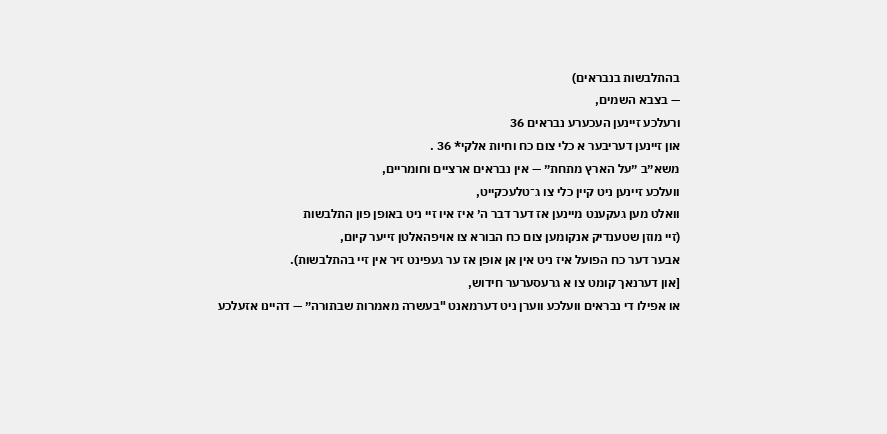בהתלבשות בנבראים)
— בצבא השמים,
ורעלכע זיינען העכערע נבראים 36
און זיינען דעריבער א כלי צום כח וחיות אלקי* 36 .
משא״ב ״על הארץ מתחת״ — אין נבראים ארציים וחומריים,
וועלכע זיינען ניט קיין כלי צו ג־טלעכקייט,
וואלט מען געקענט מיינען אז דער דבר ה׳ איז איו זיי ניט באופן פון התלבשות
(זיי מוזן שטענדיק אנקומען צום כח הבורא צו אויפהאלטן זייער קיום,
אבער דער כח הפועל איז ניט אין אן אופן אז ער געפינט זיר אין זיי בהתלבשות).
[און דערנאך קומט צו א גרעסערער חידוש,
או אפילו די נבראים וועלכע ווערן ניט דערמאנט "בעשרה מאמרות שבתורה״ — דהיינו אזעלכע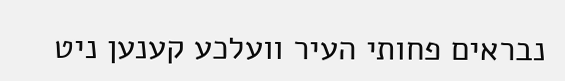נבראים פחותי העיר וועלכע קענען ניט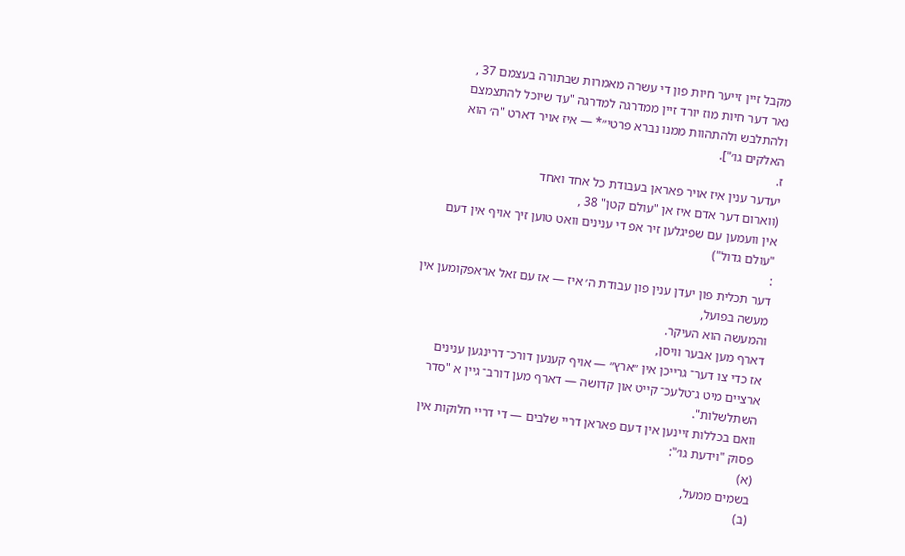מקבל זיין זייער חיות פון די עשרה מאמרות שבתורה בעצמם 37 ,
נאר דער חיות מוז יורד זיין ממדרגה למדרגה "עד שיוכל להתצמצם ולהתלבש ולהתהוות ממנו נברא פרטי״* — איז אויר דארט "ה׳ הוא האלקים גו׳"].
ז.
יעדער ענין איז אויר פאראן בעבודת כל אחד ואחד
(ווארום דער אדם איז אן "עולם קטן" 38 ,
אין וועמען עם שפיגלען זיר אפ די ענינים וואט טוען זיך אויף אין דעם "עולם גדול")
:
דער תכלית פון יעדן ענין פון עבודת ה׳ איז — אז עם זאל אראפקומען אין מעשה בפועל,
והמעשה הוא העיקר.
דארף מען אבער וויסן,
אז כדי צו דער־ גרייכן אין ״ארץ״ — אויף קענען דורכ־ דרינגען ענינים ארציים מיט ג־טלעכ־ קייט און קדושה — דארף מען דורב־ גיין א "סדר השתלשלות".
וואם בכללות זיינען אין דעם פאראן דריי שלבים — די דריי חלוקות אין פסוק "וידעת גו׳":
(א)
בשמים ממעל,
(ב)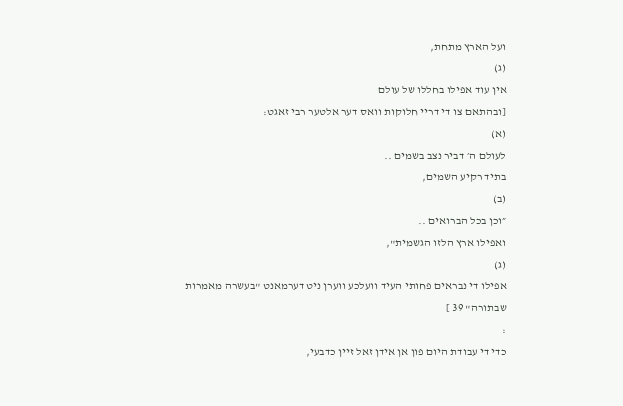ועל הארץ מתחת,
(ג)
אין עוד אפילו בחללו של עולם
[ובהתאם צו די דריי חלוקות וואס דער אלטער רבי זאגט:
(א)
לעולם ה׳ דביר נצב בשמים ..
בתיד רקיע השמים,
(ב)
״וכן בכל הברואים ..
ואפילו ארץ הלזו הגשמית",
(ג)
אפילו די נבראים פחותי העיד וועלכע ווערן ניט דערמאנט "בעשרה מאמרות שבתורה" 39 ]
:
כדי די עבודת היום פון אן אידן זאל זיין כדבעי,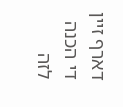דארף זיין די הכנה לזה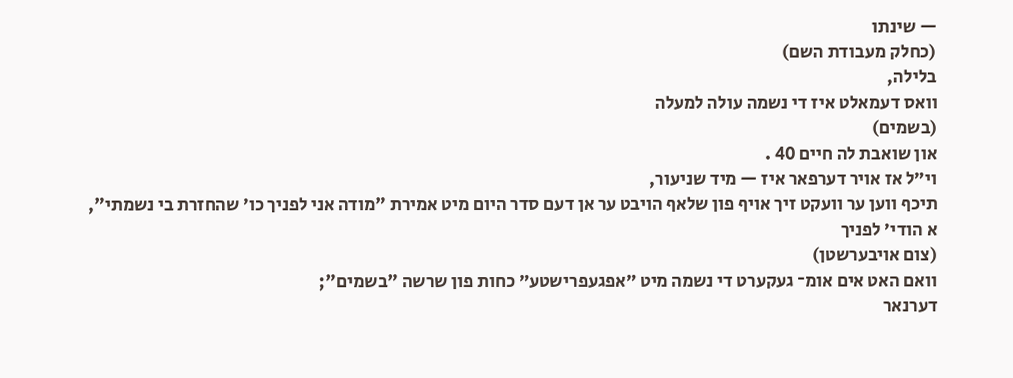— שינתו
(כחלק מעבודת השם)
בלילה,
וואס דעמאלט איז די נשמה עולה למעלה
(בשמים)
און שואבת לה חיים 40 .
וי״ל אז אויר דערפאר איז — מיד שניעור,
תיכף ווען ער וועקט זיך אויף פון שלאף הויבט ער אן דעם סדר היום מיט אמירת "מודה אני לפניך כו׳ שהחזרת בי נשמתי",
א הודי׳ לפניך
(צום אויבערשטן)
וואם האט אים אומ־ געקערט די נשמה מיט ״אפגעפרישטע״ כחות פון שרשה "בשמים";
דערנאר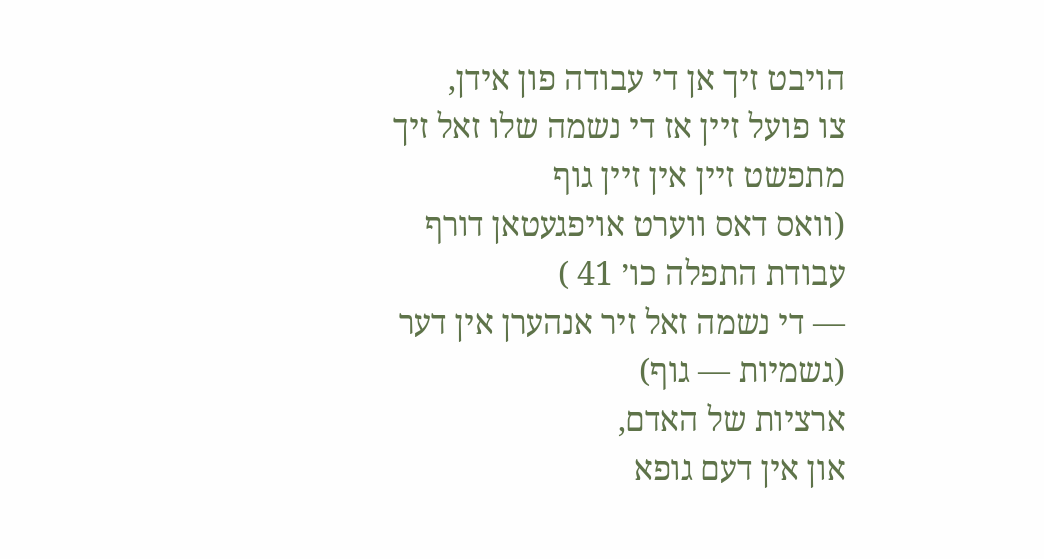הויבט זיך אן די עבודה פון אידן,
צו פועל זיין אז די נשמה שלו זאל זיך מתפשט זיין אין זיין גוף
(וואס דאס ווערט אויפגעטאן דורף עבודת התפלה כו׳ 41 )
— די נשמה זאל זיר אנהערן אין דער
(גשמיות — גוף)
ארציות של האדם,
און אין דעם גופא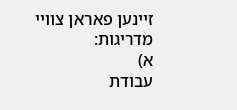זיינען פאראן צוויי מדריגות:
א)
עבודת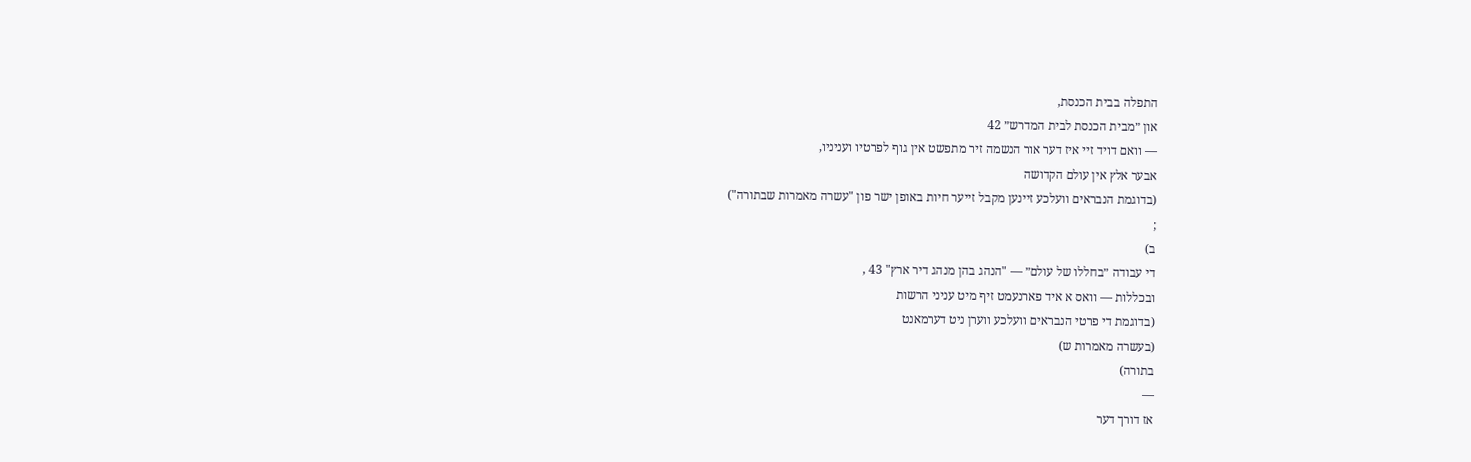התפלה בבית הכנסת,
און ״מבית הכנסת לבית המדרש״ 42
— וואם דויד זיי איז דער אור הנשמה זיר מתפשט אין גוף לפרטיו ועניניו,
אבער אלץ אין עולם הקדושה
(בדוגמת הנבראים וועלכע זיינען מקבל זייער חיות באופן ישר פון "עשרה מאמרות שבתורה")
;
ב)
די עבודה ״בחללו של עולם״ — "הנהג בהן מנהג דיר ארץ" 43 ,
ובכללות — וואס א איד פארנעמט זיף מיט עניני הרשות
(בדוגמת די פרטי הנבראים וועלכע ווערן ניט דערמאנט
(בעשרה מאמרות ש)
בתורה)
—
אז דורך דער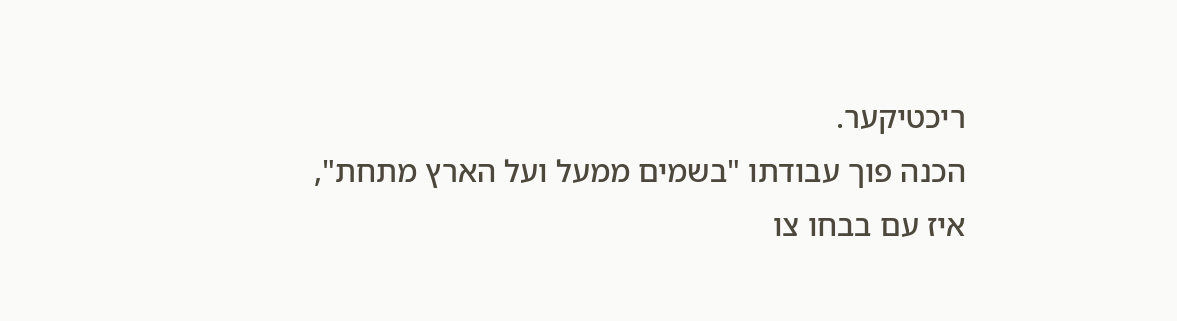ריכטיקער.
הכנה פוך עבודתו "בשמים ממעל ועל הארץ מתחת",
איז עם בבחו צו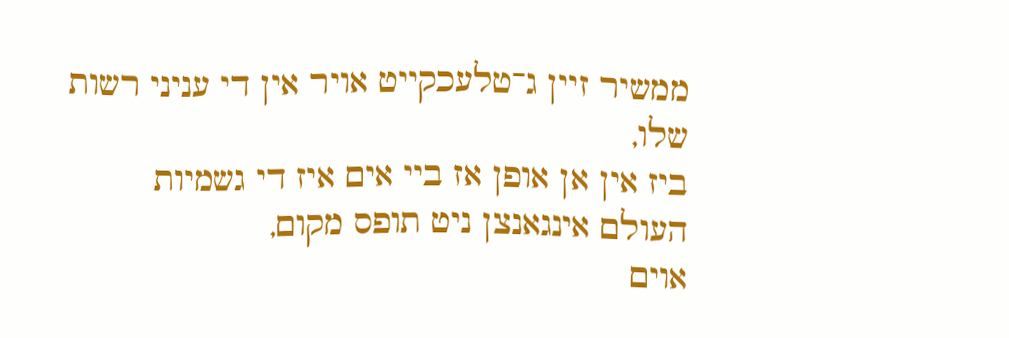ממשיר זיין ג־טלעכקייט אויר אין די עניני רשות שלו,
ביז אין אן אופן אז ביי אים איז די גשמיות העולם אינגאנצן ניט תופס מקום,
אוים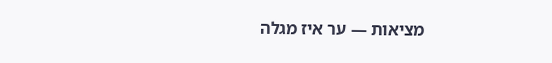מציאות — ער איז מגלה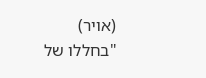(אויר)
"בחללו של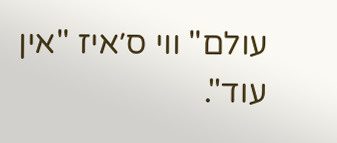עולם" ווי ס׳איז "אין עוד".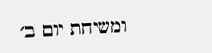ומשיחת יום ב׳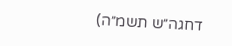דחגה״ש תשמ״ה)